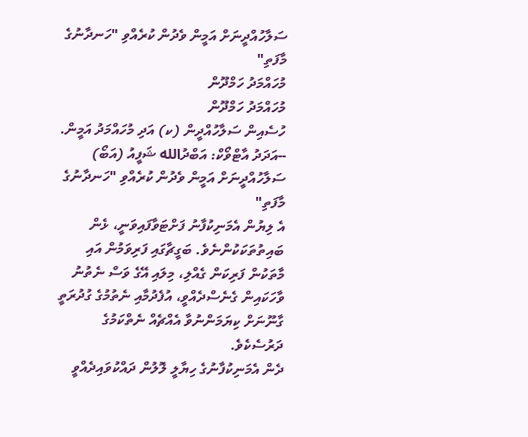ސަލާހުއްދީނަށް އަމީން ވެދުން ކުރެއްވި "ހަނދާނުގެ މާފަތި"
މުހައްމަދު ހަމްދޫން
މުހައްމަދު ހަމްދޫން
ހުސެއިން ސަލާހުއްދީން (ކ) އަދި މުހައްމަދު އަމީން. --އަދަދު އާޓްވޯކް: އަބްދުالله ޝަފީއު (އަބޯ)
ސަލާހުއްދީނަށް އަމީން ވެދުން ކުރެއްވި "ހަނދާނުގެ މާފަތި"
އެ ލިޔުން އެމަނިކުފާނު ފަށްޓަވާފައިވަނީ، ޅެން ބައިތުތަކަކުންނެވެ. ބަގީޗާގައި ފަރިވަމުން އައި މާތަކުން ފަރިކަން ގެއްލި، މިލައި އޭގެ ވަސް ނެތުނު ވާހަކައިން ގެނެސްދެއްވީ، އުފެދުމާއި ނެތުމުގެ ގުދުރަތީ ގާނޫނަށް ކިޔަމަންނުވާ އެއްޗެއް ނެތްކަމުގެ ދަރުސެކެވެ.
ދެން އެމަނިކުފާނުގެ ހިޔާލީ ލޮލުން ދައްކުވައިދެއްވީ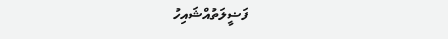ފަޟީލަތުއްޝައިހު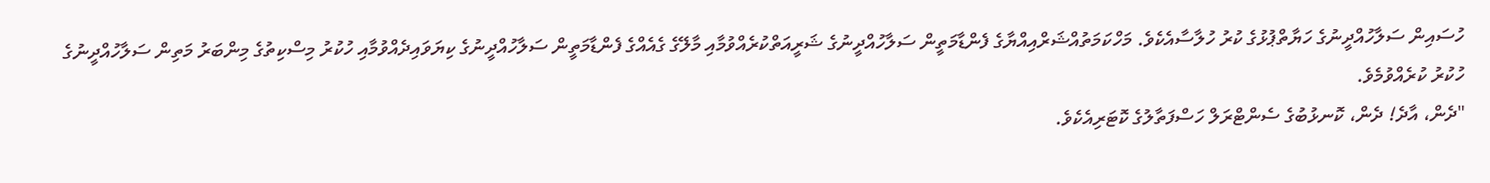ހުސައިން ސަލާހުއްދީނުގެ ހަޔާތްޕުޅުގެ ކުރު ހުލާސާއެކެވެ. މަހްކަމަތުއްޝަރްއިއްޔާގެ ފެންޑާމަތީން ސަލާހުއްދީނުގެ ޝަރީއަތްކުރެއްވުމާއި މާލޭގެ ގެއެއްގެ ފެންޑާމަތީން ސަލާހުއްދީނުގެ ކިޔަވައިދެއްވުމާއި ހުކުރު މިސްކިތުގެ މިންބަރު މަތިން ސަލާހުއްދީނުގެ ހުކުރު ކުރެއްވުމެވެ.
"ދެން، އާދެ! ދެން، ކޮނޅުބުގެ ސެންޓްރަލް ހަސްފަތާލުގެ ކޮޓަރިއެކެވެ.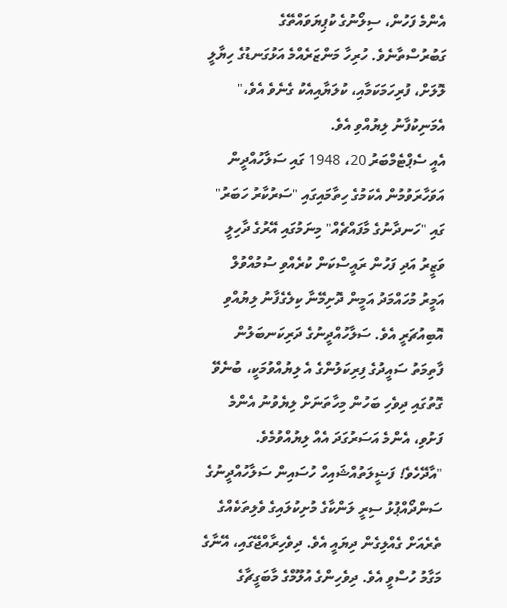އެންމެ ފަހުން، ސިލޯނުގެ ކުޕިޔަވައްތޭގެ ގަބުރުސްތާނެވެ. ހުރިހާ މަންޒަރެއްމެ އަޅުގަނޑުގެ ހިޔާލީ ލޮލަށް، ފުރިހަމަކަމާއި، ކުލަޔާއިއެކު ގެނެވެ އެވެ،" އެމަނިކުފާނު ލިޔުއްވި އެވެ.
އެއީ ސެޕްޓެމްބަރު 20، 1948 ގައި ސަލާހުއްދީން އަވަހާރަވުމުން އެކަމުގެ ހިތާމައިގައި "ސަރުކާރު ހަބަރު" ގައި "ހަނދާނުގެ މާފައްޗެއް" މިނަމުގައި އޭރުގެ ދާހިލީ ވަޒީރު އަދި ފަހުން ރައީސްކަން ކުރެއްވި ސުމުއްވުލް އަމީރު މުހައްމަދު އަމީން ދޮށިމޭނާ ކިލެގެފާނު ލިޔުއްވި އޮބިއުޗަރީ އެވެ. ސަލާހުއްދީނުގެ ދަރިކަނބަލުން ފާތިމަތު ސައީދުގެ ފިރިކަލުންގެ އެ ލިޔުއްވުމަކީ، ބުނެވޭ ގޮތުގައި ދިވެހި ބަހުން މިހާތަނަށް ލިޔެވުނު އެންމެ ފަށުވި، އެންމެ އަސަރުގަދަ އެއް ލިޔުއްވުމެވެ.
"އާދޭހެވެ! ފަޟީލަތުއްޝައިހް ހުސައިން ސަލާހުއްދީނުގެ ސަންދޯއްޕުޅު ސިރީ ލަންކާގެ މުށިކުލައިގެ ވެލިތަކެއްގެ ތެރެއަށް ގެއްލިގެން ދިޔައީ އެވެ. ދިވެހިރާއްޖޭގައި، އޭނާގެ މަގާމު ހުސްވީ އެވެ. ދިވެހިންގެ އުލޫމްގެ މާބަގީޗާގެ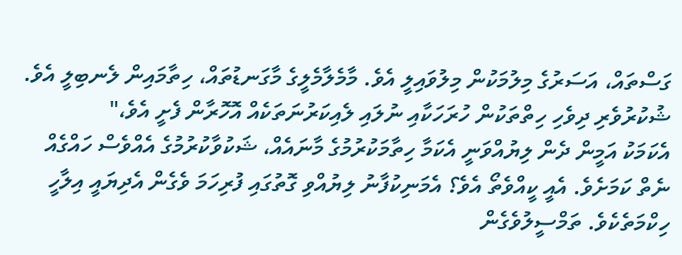ގަސްތައް، އަސަރުގެ މިލުމަކުން މިލުވައިލީ އެވެ. މާމެލާމެލީގެ މާގަނޑުތައް، ހިތާމައިން ލެނބިލީ އެވެ. ޝުކުރުވެރި ދިވެހި ހިތްތަކުން ހުރަހަކާއި ނުލައި ލެއިކަރުނަތަކެއް އޮހޮރާން ފެށީ އެވެ،"
އެކަމަކު އަމީން ދެން ލިޔުއްވަނީ އެކަމާ ހިތާމަކުރުމުގެ މާނައެއް، ޝަކުވާކުރުމުގެ އެއްވެސް ހައްގެއް ނެތް ކަމަށެވެ. އެއީ ކީއްވެތޯ އެވެ؟ އެމަނިކުފާނު ލިޔުއްވި ގޮތުގައި ފުރިހަމަ ވެގެން އެދިޔައީ އިލާހީ ހިކްމަތެކެވެ. ތަމްސީލުވެގެން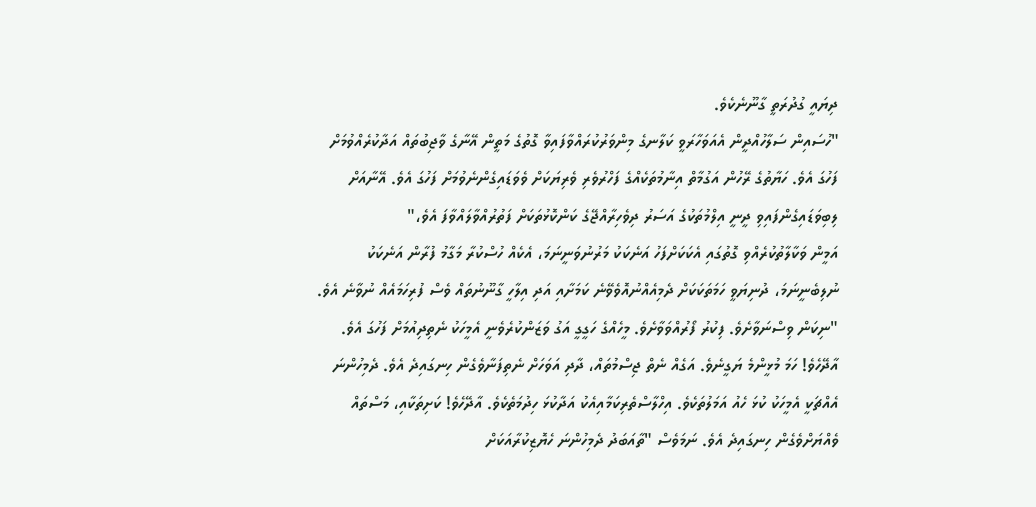ދިޔައީ ގުދުރަތީ ގާނޫނެކެވެ.
"ހުސައިން ސަލާހުއްދީން އެއަވަހާރަވީ ކަލާނގެ މިންވަރުކުރައްވާފައިވާ ގޮތުގެ މަތީން އޭނާގެ ވާޖިބުތައް އަދާކުރެއްވުމަށް ފަހުގަ އެވެ. ހަޔާތުގެ ރޭހުން އަގުމާތް އިނާމުތަކެއްގެ ފަހްރުވެރި ވެރިޔަކަށް ވެވަޑައިގެންނެވުމަށް ފަހުގަ އެވެ. އޭނާއަށް ލިބިވަޑައިގެންފައިވި ދީނީ އިލްމުތަކުގެ އަސަރު ދިވެހިރާއްޖޭގެ ކަންކޮޅުތަކަށް ފަތުރުއްވާލައްވާފަ އެވެ،"
އަމީން ވަކާލާތުކުރެއްވި ގޮތުގައި އެކަކަށްފަހު އަނެކަކު މަރުނުވަނީނަމަ، އެކެއް ހުސްކުރާ މަގާމު ފުރާން އަނެކަކު ނުލިބެނީނަމަ، ދުނިޔަވީ ހަމަތަކަކަށް ދެމިއެއްނުއޮވެވޭނެ ކަމަށާއި އަދި އިލާހީ ގާނޫނުތައް ވެސް ފުރިހަމައެއް ނުވާނެ އެވެ.
"ނިކަން ވިސްނަވާށެވެ. ފިކުރު ފޯރުއްވަވާށެވެ. މީހެއްގެ ހަގީގީ އަގު ވަޒަންކުރެވެނީ އެމީހަކު ނެތިދިއުމަށް ފަހުގަ އެވެ. އާދޭހެވެ! ހަމަ މުޅީންމެ ޔަގީނެވެ. އަގެއް ނެތް ޖިސްމުތައް، ދާދި އަވަހަށް ނެތިފަނާވެގެން ހިނގައިދެ އެވެ. ދެމިހުންނަ އެއްޗަކީ އެމީހަކު ކުޅަ ހެއު އަމަލުތަކެވެ. އިހްލާސްތެރިކަމާއިއެކު އަދާކުޅަ ހިދުމަތެކެވެ. އާދޭހެވެ! ކަށިތަކާއި، މަސްތައް ވެއްޔަށްވެގެން ހިނގައިދެ އެވެ. ނަމަވެސް "ތާއަބަދު ދެމިހުންނަ ހެޔޮޒިކުރާއަކަށް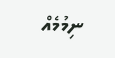ނިމުމެއް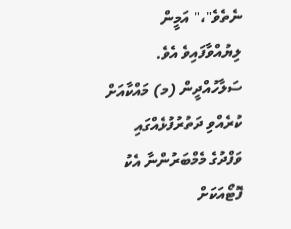ނެތެވެ"،" އަމީން ލިޔުއްވާފައިވެ އެވެ.
ސަލާހުއްދީން (މ) މައްކާއަށް ކުރެއްވި ދަތުރުފުޅެއްގައި ވަފްދުގެ މެމްބަރުންނާ އެކު ފޮޓޯއަކަށް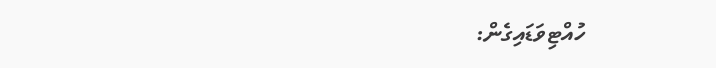ހުއްޓިވަޑައިގެން: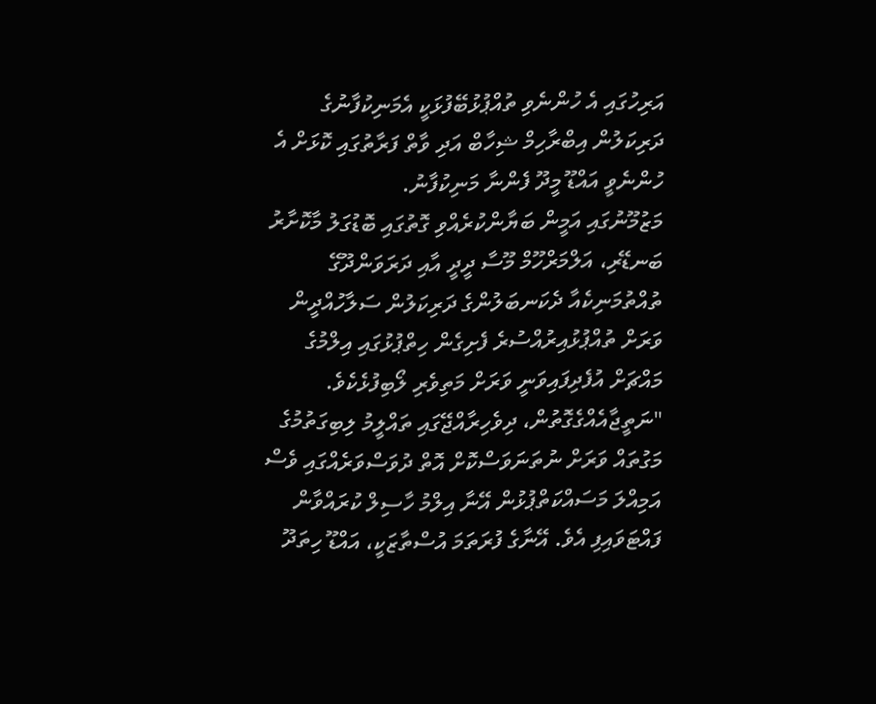އަރިހުގައި އެ ހުންނެވި ތުއްޕުޅުބޭފުޅަކީ އެމަނިކުފާނުގެ ދަރިކަލުން އިބްރާހިމް ޝިހާބް އަދި ވާތް ފަރާތުގައި ކޮޅަށް އެ ހުންނެވީ އައްޑޫ މީދޫ ފެންނާ މަނިކުފާނު.
މަޒުމޫނުގައި އަމީން ބަޔާންކުރެއްވި ގޮތުގައި ބޮޑުގަލު މާކޮށާރު ބަނޑޭރި، އަލްމަރްހޫމް މޫސާ ދީދީ އާއި ދަރަވަންދޫގޭ ތުއްތުމަނިކެއާ ދެކަނބަލުންގެ ދަރިކަލުން ސަލާހުއްދީން ވަރަށް ތުއްޕުޅުއިރުއްސުރެ ފެށިގެން ހިތްޕުޅުގައި އިލްމުގެ މައްޗަށް އުފެދިފައިވަނީ ވަރަށް މަތިވެރި ލޯބިފުޅެކެވެ.
"ނަތީޖާއެއްގެގޮތުން، ދިވެހިރާއްޖޭގައި ތައްލީމު ލިބިގަތުމުގެ މަގުތައް ވަރަށް ނުތަނަވަސްކޮށް އޮތް ދުވަސްވަރެއްގައި ވެސް އަމިއްލަ މަސައްކަތްޕުޅުން އޭނާ އިލްމު ހާސިލް ކުރައްވާން ފައްޓަވައިފި އެވެ. އޭނާގެ ފުރަތަމަ އުސްތާޒަކީ، އައްޑޫ ހިތަދޫ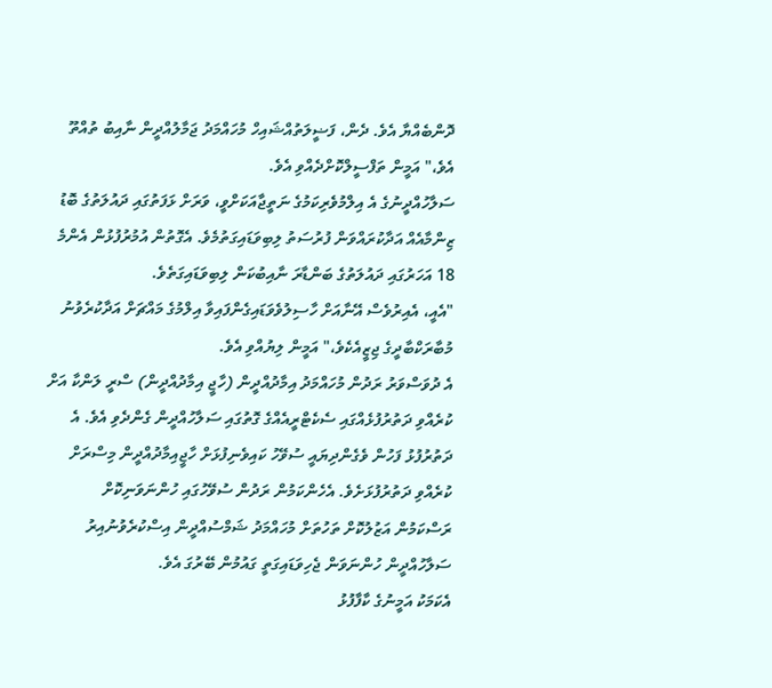ދޮންބެއްޔާ އެވެ. ދެން، ފަޟީލަތުއްޝައިހް މުހައްމަދު ޖަމާލުއްދީން ނާއިބު ތުއްތޫ އެވެ،" އަމީން ތަފްސީލްކޮށްދެއްވި އެވެ.
ސަލާހުއްދީނުގެ އެ އިލްމުވެރިކަމުގެ ނަތީޖާއަކަށްވީ، ވަރަށް ޅަފަތުގައި ދައުލަތުގެ ބޮޑު ޒިންމާއެއް އަދާކުރައްވަން ފުރުސަތު ލިބިވަޑައިގަތުމެވެ. އެގޮތުން އުމުރުފުޅުން އެންމެ 18 އަހަރުގައި ދައުލަތުގެ ބަންޑާރަ ނާއިބުކަން ލިބިވަޑައިގަތެވެ.
"އެއީ، އެއިރުވެސް އޭނާއަށް ހާސިލުވެވަޑައިގެންފައިވާ އިލްމުގެ މައްޗަށް އަދާކުރެވުނު މުބާރަކްބާދީގެ ޖިޒީއެކެވެ،" އަމީން ލިޔުއްވި އެވެ.
އެ ދުވަސްވަރު ރަދުން މުހައްމަދު އިމާދުއްދީން (ހާޖީ އިމާދުއްދީން) ސްރީ ލަންކާ އަށް ކުރެއްވި ދަތުރުފުޅެއްގައި ސެކެޓްރީއެއްގެ ގޮތުގައި ސަލާހުއްދީން ގެންދެވި އެވެ. އެ ދަތުރުފުޅު ފަހުން ވެގެންދިޔައީ ސުވޭހު ކައިވެނިފުޅަށް ހާޖީއިމާދުއްދީން މިސްރަށް ކުރެއްވި ދަތުރުފުޅަށެވެ. އެހެންކަމުން ރަދުން ސުވޭހުގައި ހުންނަވަނިކޮށް ރަސްކަމުން އަޒުލުކޮށް ތަހުތަށް މުހައްމަދު ޝަމްސުއްދީން އިސްކުރެވުނުއިރު ސަލާހުއްދީން ހުންނަވަން ޖެހިވަޑައިގަތީ ގައުމުން ބޭރުގަ އެވެ.
އެކަމަކު އަމީނުގެ ކާފާފުޅު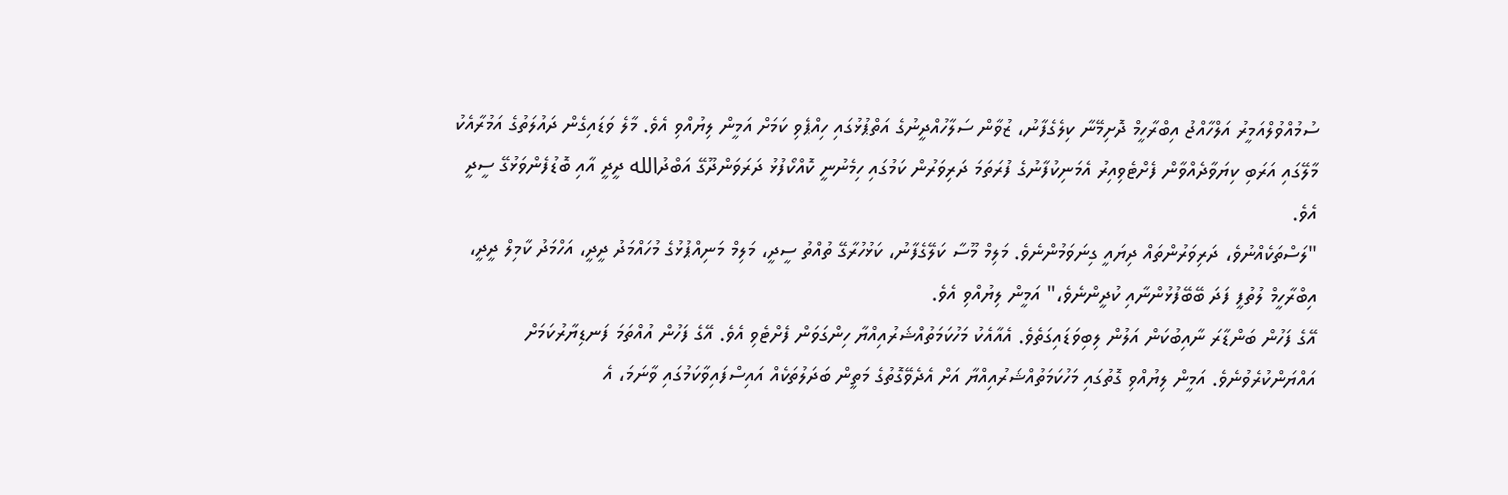ސުމުއްވުލްއަމީރު އަލްހާއްޖު އިބްރާހީމް ދޮށިމޭނާ ކިލެގެފާނު، ޒުވާން ސަލާހުއްދީނުގެ އަތްޕުޅުގައި ހިއްޕެވި ކަމަށް އަމީން ލިޔުއްވި އެވެ. މާލެ ވަޑައިގެން ދައުލަތުގެ އަމުރާއެކު މާލޭގައި އަރަބި ކިޔަވާދެއްވާން ފެށްޓެވިއިރު އެމަނިކުފާނުގެ ފުރަތަމަ ދަރިވަރުން ކަމުގައި ހިމެނުނީ ކޮއްކޯފުޅު ދަރަވަންދޫގޭ އަބްދުالله ދީދީ އާއި ބޮޑުފެންވަޅުގޭ ސީދީ އެވެ.
"ލަސްތަކެއްނުވެ، ދަރިވަރުންތައް ދިޔައީ ގިނަވަމުންނެވެ. މަލިމް މޫސާ ކަލޭގެފާނު، ކަޅުހުރާގޭ ތުއްތު ސީދީ، މަލިމް މަނިއްޕުޅުގެ މުހައްމަދު ދީދީ، އަހްމަދު ކާމިލް ދީދީ، އިބްރާހީމް ލުތުފީ ފަދަ ބޭބޭފުޅުންނާއި ކުދީންނެވެ،" އަމީން ލިޔުއްވި އެވެ.
އޭގެ ފަހުން ބަންޑާރަ ނާއިބުކަން އަލުން ލިބިވަޑައިގަތެވެ. އެއާއެކު މަހުކަމަތުއްޝަރުއިއްޔާ ހިންގަވަން ފެށްޓެވި އެވެ. އޭގެ ފަހުން އުއްތަމަ ފަނޑިޔާރުކަމަށް އައްޔަންކުރެވުނެވެ. އަމީން ލިޔުއްވި ގޮތުގައި މަހުކަމަތުއްޝަރުއިއްޔާ އަށް އެދެވޭގޮތުގެ މަތީން ބަދަލުތަކެއް އައިސްފައިވާކަމުގައި ވާނަމަ، އެ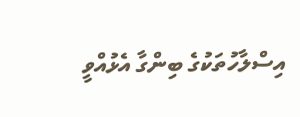އިސްލާހުތަކުގެ ބިންގާ އެޅުއްވީ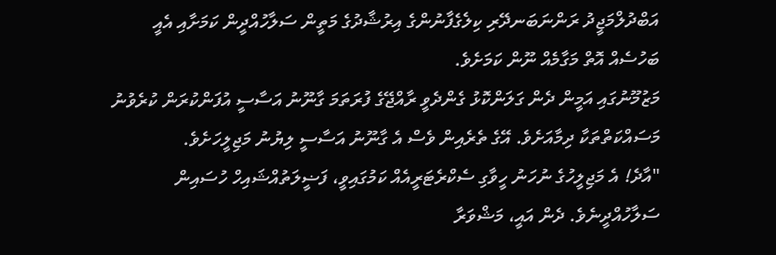އަބްދުލްމަޖީދު ރަންނަބަނދޭރި ކިލެގެފާނުންގެ އިރުޝާދުގެ މަތީން ސަލާހުއްދީން ކަމަށާއި އެއީ ބަހުސެއް އޮތް މަގާމެއް ނޫން ކަމަށެވެ.
މަޒުމޫނުގައި އަމީން ދެން ގަލަންކޮޅު ގެންދެވީ ރާއްޖޭގެ ފުރަތަމަ ގާނޫނު އަސާސީ އުފަންކުރަން ކުރެވުނު މަސައްކަތްތަކާ ދިމާއަށެވެ. އޭގެ ތެރެއިން ވެސް އެ ގާނޫނު އަސާސީ ލިޔުނު މަޖިލީހަށެވެ.
"އާދެ! އެ މަޖިލީހުގެ ނުހަނު ހީވާގި ސެކްރެޓަރީއެއް ކަމުގައިވީ، ފަޟީލަތުއްޝައިހް ހުސައިން ސަލާހުއްދީނެވެ. ދެން އައީ، މަޝްވަރާ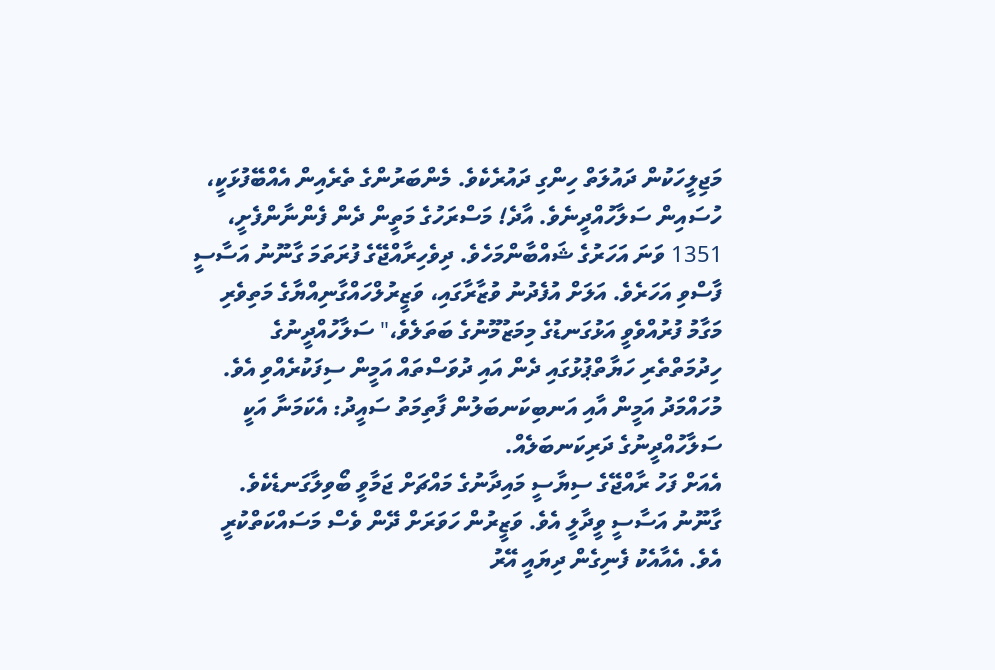މަޖިލީހަކުން ދައުލަތް ހިންގި ދައުރެކެވެ. މެންބަރުންގެ ތެރެއިން އެއްބޭފުޅަކީ، ހުސައިން ސަލާހުއްދީނެވެ. އާދެ! މަސްރަހުގެ މަތީން ދެން ފެންނާންފެށީ، 1351 ވަނަ އަހަރުގެ ޝައްބާންމަހެވެ. ދިވެހިރާއްޖޭގެ ފުރަތަމަ ގާނޫނު އަސާސީ ފާސްވި އަހަރެވެ. އަލަށް އުފެދުނު ވުޒާރާގައި، ވަޒީރުލްހައްގާނިއްޔާގެ މަތިވެރި މަގާމު ފުރުއްވެވީ އަޅުގަނޑުގެ މިމަޒުމޫނުގެ ބަތަލެވެ،" ސަލާހުއްދީނުގެ ހިދުމަތްތެރި ހަޔާތްޕުޅުގައި ދެން އައި ދުވަސްތައް އަމީން ސިފަކުރެއްވި އެވެ.
މުހައްމަދު އަމީން އާއި އަނބިކަނބަލުން ފާތިމަތު ސައީދު: އެކަމަނާ އަކީ ސަލާހުއްދީނުގެ ދަރިކަނބަލެއް.
އެއަށް ފަހު ރާއްޖޭގެ ސިޔާސީ މައިދާނުގެ މައްޗަށް ޖަމާވީ ބޯވިލާގަނޑެކެވެ. ގާނޫނު އަސާސީ ވީދާލީ އެވެ. ވަޒީރުން ހަވަރަށް ދޭން ވެސް މަސައްކަތްކުރީ އެވެ. އެއާއެކު ފެނިގެން ދިޔައީ އޭރު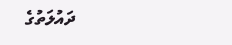ދައުލަތުގެ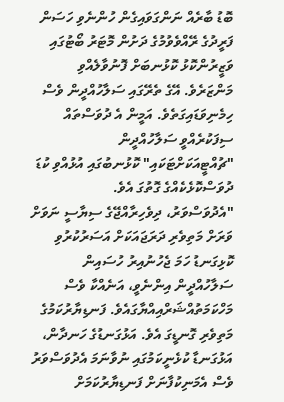ބޮޑު ބާރެއް ނަންގަވައިގެން ހުންނެވި ހަސަން ފަރީދުގެ ރޭއްވެވުމުގެ ދަށުން މޮޓަރު ބޯޓުގައި ވަޒީރުންކޮޅު ކޮޅުނބަށް ފޮނުވާލެއްވި މަންޒަރެވެ. އޭގެ ތެރޭގައި ސަލާހުއްދީން ވެސް ހިމެނިވަޑައިގަތެވެ. އަމީން އެ ދުވަސްތައް ސިފަކުރެއްވީ ސަލާހުއްދީން "ޗުއްޓީއަކަށްޓަކައި" ކޮޅުނބުގައި އުޅުއްވި ކުޑަ ދުވަސްކޮޅެކެއްގެ ގޮތުގަ އެވެ.
"އެދުވަސްވަރު، ދިވެހިރާއްޖޭގެ ސިޔާސީ ނަވަށް ވަރަށް މަތިވެރި ދަރަޖައަކަށް އަސަރުކުރުވި ކޮޅިގަނޑު ހަމަ ޖެހުނުއިރު ހުސައިން ސަލާހުއްދީން އިންނެވީ، އަނެއްކާ ވެސް މަހްކަމަތުއްޝަރްއިއްޔާގައެވެ. ފަނޑިޔާރުކަމުގެ މަތިވެރި ގޮނޑީގަ އެވެ. އަޅުގަނޑުގެ ހަނދާން، އަޅުގަނޑާ ކުޅެނީކަމުގައި ނުވާނަމަ އެދުވަސްވަރު ވެސް އެމަނިކުފާނަށް ފަނޑިޔާރުކަމަށް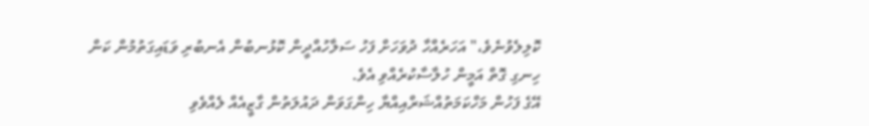ކޮލިލެވުނެވެ،" އަހަރެއްހާ ދުވަހަށް ފަހު ސަލާހުއްދީން ކޮޅުނބުން އެނބުރި ވަޑައިގަތުމުން ކަން ހިނގި ގޮތް އަމީން ހުލާސާކުރެއްވި އެވެ.
އޭގެ ފަހުން މަހްކަމަތުއްޝަރްއިއްޔާ ހިންގަވަން ދައުލަތުން ގާޒީއެއް ލެއްވެވި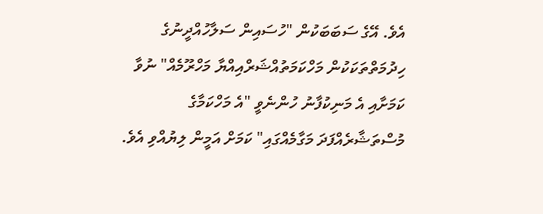އެވެ. އޭގެ ސަބަބަކުން "ހުސައިން ސަލާހުއްދީނުގެ ހިދުމަތްތަކަކުން މަހްކަމަތުއްޝަރްއިއްޔާ މަހްރޫމެއް" ނުވާ ކަމަށާއި އެ މަނިކުފާނު ހުންނެވީ "އެ މަހްކަމާގެ މުސްތަޝާރެއްފަދަ މަގާމެއްގައި" ކަމަށް އަމީން ލިޔުއްވި އެވެ.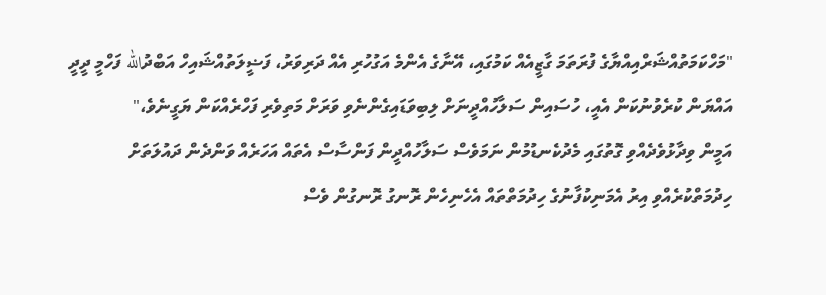"މަހްކަމަތުއްޝަރްއިއްޔާގެ ފުރަތަމަ ގާޒީއެއް ކަމުގައި، އޭނާގެ އެންމެ އަގުހުރި އެއް ދަރިވަރު، ފަޟީލަތުއްޝައިހް އަބްދުالله ފަހްމީ ދީދީ އައްޔަން ކުރެވުނުކަން އެއީ، ހުސައިން ސަލާހުއްދީނަށް ލިބިވަޑައިގެންނެވި ވަރަށް މަތިވެރި ފަހްރެއްކަން ޔަގީނެވެ،"
އަމީން ވިދާޅުވެދެއްވި ގޮތުގައި މެދުކެނޑުމުން ނަމަވެސް ސަލާހުއްދީން ފަންސާސް އެތައް އަހަރެއް ވަންދެން ދައުލަތަށް ހިދުމަތްކުރެއްވި އިރު އެމަނިކުފާނުގެ ހިދުމަތްތައް އެހެނިހެން ރޮނގު ރޮނގުން ވެސް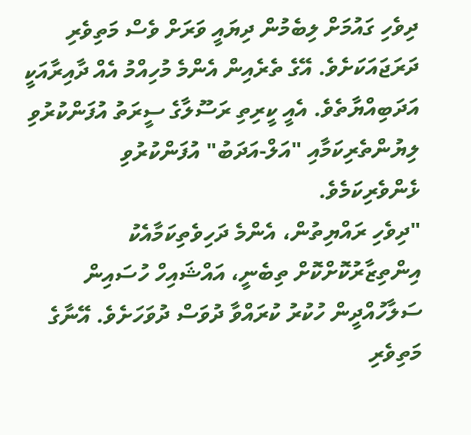ދިވެހި ގައުމަށް ލިބެމުން ދިޔައީ ވަރަށް ވެސް މަތިވެރި ދަރަޖައަކަށެވެ. އޭގެ ތެރެއިން އެންމެ މުހިއްމު އެއް ދާއިރާއަކީ އަދަބިއްޔާތެވެ. އެއީ ކީރިތި ރަސޫލާގެ ސީރަތު އުފަންކުރުވި ލިޔުންތެރިކަމާއި "އަލް-އަދަބު" އުފަންކުރުވި ޅެންވެރިކަމެވެ.
"ދިވެހި ރައްޔިތުން، އެންމެ ދަހިވެތިކަމާއެކު އިންތިޒާރުކޮށްކޮށް ތިބެނީ، އައްޝައިހް ހުސައިން ސަލާހުއްދީން ހުކުރު ކުރައްވާ ދުވަސް ދުވަހަށެވެ. އޭނާގެ މަތިވެރި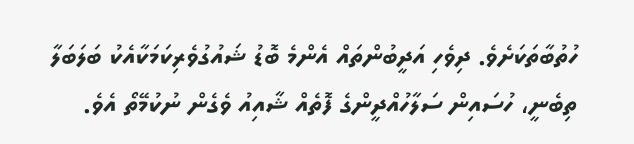ހުތުބާތަކަށެވެ. ދިވެހި އަދީބުންތައް އެންމެ ބޮޑު ޝައުގުވެރިކަމަކާއެކު ބަލަބަލާ ތިބެނީ، ހުސައިން ސަލާހުއްދީންގެ ފޮތެއް ޝާއިއު ވެގެން ނުކުމޭތޯ އެވެ.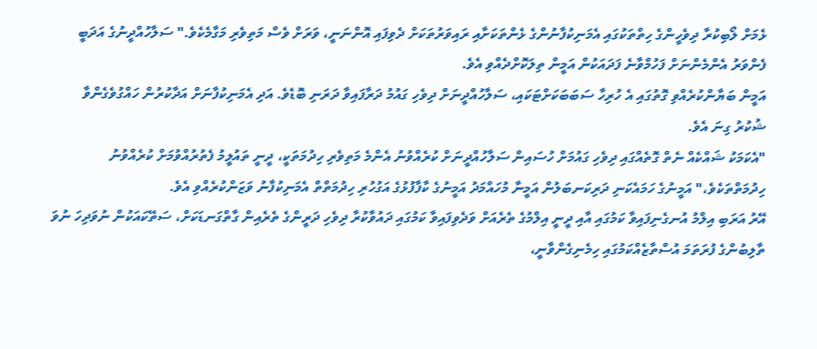ޅެމަށް ލޯބިކުރާ ދިވެހީންގެ ހިތްތަކުގައި އެމަނިކުފާނުންގެ ޅެންތަކަށާއި ރައިވަރުތަކަށް ދެވިފައި އޮންނަނީ، ވަރަށް ވެސް މަތިވެރި މަގާމެކެވެ." ސަލާހުއްދީނުގެ އަދަބީ ފެންވަރު އެންމެންނަށް ފަހުމްވާނެ ފަދައަކުން އަމީން ތިލަކޮށްދެއްވި އެވެ.
އަމީން ބަޔާންކުރެއްވި ގޮތުގައި އެ ހުރިހާ ސަބަބަކަށްޓަކައި، ސަލާހުއްދީނަށް ދިވެހި ގައުމު ދަރާފައިވާ ދަރަނި ބޮޑެވެ. އަދި އެމަނިކުފާނަށް އަދާކުރުން ހައްގުވެގެންވާ ޝުކުރު ގިނަ އެވެ.
"އެކަމަކު ޝައްކެއް ނެތް ގޮތެއްގައި ދިވެހި ގައުމަށް ހުސައިން ސަލާހުއްދީނަށް ކުރެއްވުނު އެންމެ މަތިވެރި ހިދުމަތަކީ، ދީނީ ތައުލީމު ފެތުރުއްވުމަށް ކުރެއްވުނު ހިދުމަތްތަކެވެ،" އަމީނުގެ ހަމައެކަނި ދަރިކަނބަލުން އަމީނާ މުހައްމަދު އަމީނުގެ ކާފާފުޅުގެ އަގުހުރި ހިދުމަތްތް އެމަނިކުފާނު ވަޒަންކުރެއްވި އެވެ.
އޭރު އަރަބި އިލްމު އުނގެނިފައިވާ ކަމުގައި އާއި ދީނީ އިލްމުގެ ތެރެއަށް ވަދެވިފައިވާ ކަމުގައި ދައުވާކުރާ ދިވެހި ދަރީންގެ ތެރެއިން ގާތްގަނޑަކަށް، ސަތޭކައަކުން ނުވަދިހަ ނުވަ ތާލިބުންގެ ފުރަތަމަ އުސްތާޒެއްކަމުގައި ހިމެނިގެންވާނީ،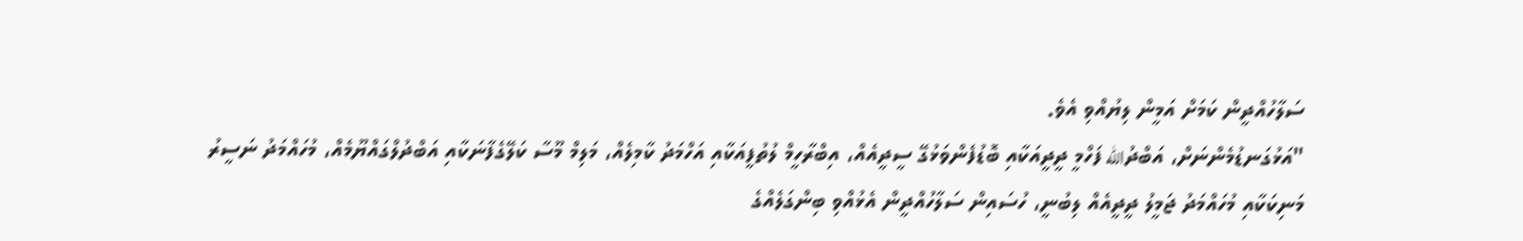ސަލާހުއްދީން ކަމަށް އަމީން ލިޔުއްވި އެވެ.
"އަޅުގަނޑުމެންނަށް، އަބްދުالله ފަހްމީ ދީދީއަކާއި ބޮޑުފެންވަޅުގޭ ސީދީއެއް، އިބްރާހީމް ލުތުފީއަކާއި އަހްމަދު ކާމިލެއް، މަލިމް މޫސާ ކަލޭގެފާނަކާއި އަބްދުލްގައްޔޫމެއް، މުހައްމަދު ނަސީރު މަނިކަކާއި މުހައްމަދު ޖަމީލު ދީދީއެއް ލިބުނީ، ހުސައިން ސަލާހުއްދީން އެޅުއްވި ބިންގަލެއްގެ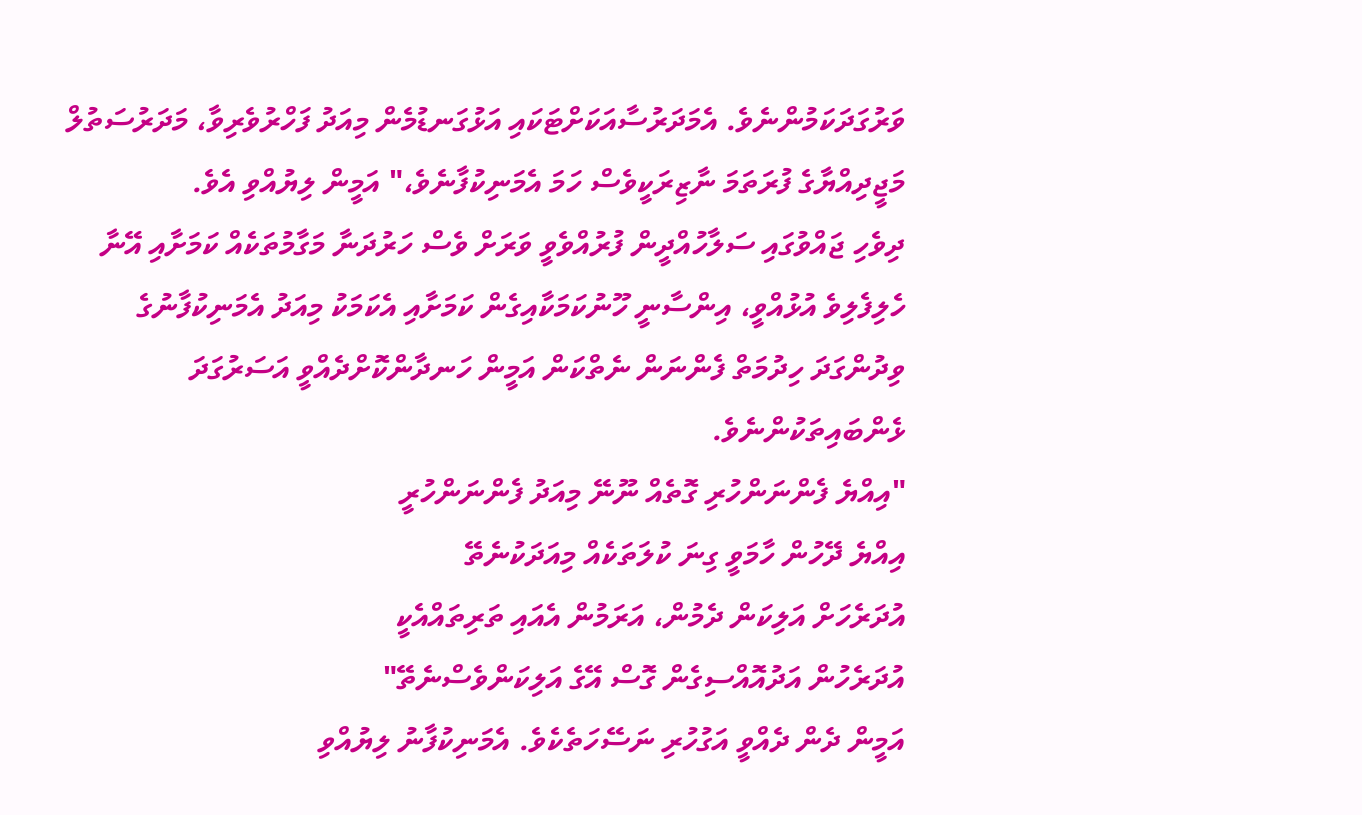ވަރުގަދަކަމުންނެވެ. އެމަދަރުސާއަކަށްޓަކައި އަޅުގަނޑުމެން މިއަދު ފަހްރުވެރިވާ، މަދަރުސަތުލް މަޖީދިއްޔާގެ ފުރަތަމަ ނާޒިރަކީވެސް ހަމަ އެމަނިކުފާނެވެ،" އަމީން ލިޔުއްވި އެވެ.
ދިވެހި ޖައްވުގައި ސަލާހުއްދީން ފުރުއްވެވީ ވަރަށް ވެސް ހަރުދަނާ މަގާމުތަކެއް ކަމަށާއި އޭނާ ހެލިފެލިވެ އުޅުއްވީ، އިންސާނީ ހޫނުކަމަކާއިގެން ކަމަށާއި އެކަމަކު މިއަދު އެމަނިކުފާނުގެ ވިދުންގަދަ ހިދުމަތް ފެންނަން ނެތްކަން އަމީން ހަނދާންކޮށްދެއްވީ އަސަރުގަދަ ޅެންބައިތަކުންނެވެ.
"އިއްޔެ ފެންނަންހުރި ގޮތެއް ނޫނޭ މިއަދު ފެންނަންހުރީ
އިއްޔެ ދޭހުން ހާމަވީ ގިނަ ކުލަތަކެއް މިއަދަކުނެތޭ
އުދަރެހަށް އަލިކަން ދެމުން، އަރަމުން އެއައި ތަރިތައްއެކީ
އުދަރެހުން އަދުއޮއްސިގެން ގޮސް އޭގެ އަލިކަންވެސްނެތޭ"
އަމީން ދެން ދެއްވީ އަގުހުރި ނަސޭހަތެކެވެ. އެމަނިކުފާނު ލިޔުއްވި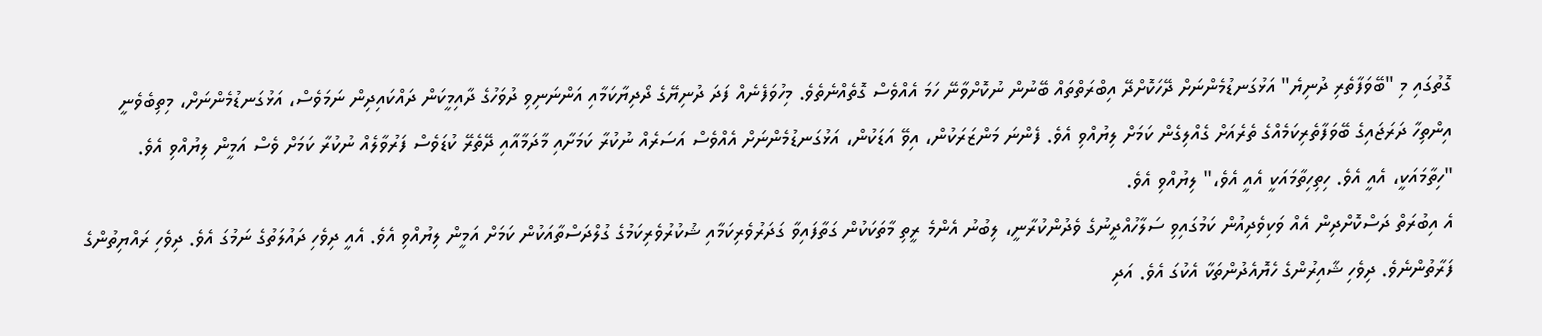ގޮތުގައި މި "ބޭވަފާތެރި ދުނިޔެ" އަޅުގަނޑުމެންނަށް ދޭހަކޮށްދޭ އިބްރަތްތައް ބޭނުން ނުކޮށްވާނޭ ހަމަ އެއްވެސް ގޮތެއްނެތެވެ. މިހުވަފެނެއް ފަދަ ދުނިޔޭގެ ދޯދިޔާކަމާއި އަންނަނިވި ދުވަހުގެ ދާއިމީކަން ދައްކައިދިން ނަމަވެސް، އަޅުގަނޑުމެންނަށް، މިތިބެވެނީ އިންތިހާ ދަރަޖައިގެ ބޭވަފާތެރިކަމެއްގެ ތެރެއަށް ގެއްލިގެން ކަމަށް ލިޔުއްވި އެވެ. ފެންނަ މަންޒަރަކުން، އިވޭ އަޑަކުން، އަޅުގަނޑުމެންނަށް އެއްވެސް އަސަރެއް ނުކުރާ ކަމަށާއި މާދަމާއާއި ދޭތެރޭ ކުޑަވެސް ފަރުވާލެއް ނުކުރާ ކަމަށް ވެސް އަމީން ލިޔުއްވި އެވެ.
"ހިތާމައަކީ، އެއީ އެވެ. ހިތިހިތާމައަކީ އެއީ އެވެ،" ލިޔުއްވި އެވެ.
އެ އިބުރަތް ދަސްކޮށްދިން އެއް ވަކިވެދިއުން ކަމުގައިވި ސަލާހުއްދީނުގެ ވެދުންކުރާނީ، ލިބުނު އެންމެ ރީތި މާތަކަކުން ގަތާފައިވާ ގަދަރުވެރިކަމާއި ޝުކުރުވެރިކަމުގެ ގުލްދަސްތާއަކުން ކަމަށް އަމީން ލިޔުއްވި އެވެ. އެއީ ދިވެހި ދައުލަތުގެ ނަމުގަ އެވެ. ދިވެހި ރައްޔިތުންގެ ފަރާތުންނެވެ. ދިވެހި ޝާއިރުންގެ ހެޔޮއެދުންތަކާ އެކުގަ އެވެ. އަދި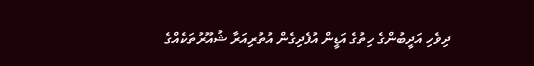ދިވެހި އަދީބުންގެ ހިތުގެ އަޑީން އުފެދިގެން އުތުރިއަރާ ޝުއޫރުތަކެއްގެ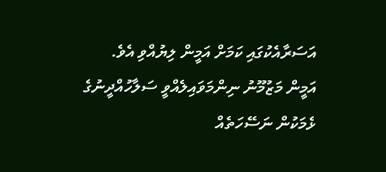އަސަރާއެކުގައި ކަމަށް އަމީން ލިޔުއްވި އެވެ.
އަމީން މަޒުމޫނު ނިންމަވައިލެއްވީ ސަލާހުއްދީނުގެ ޅެމަކުން ނަސޭހަތެއް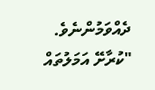ދެއްވަމުންނެވެ.
"ކުރާށޭ އަމަލުތައް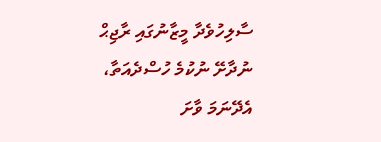ސާލިހުވެދާ މީޒާނުގައި ރާޖިޙް
ނުދާށޭ ނުކުމެ ހުސްދެއަތާ، އެދޭނަމަ ވާށަ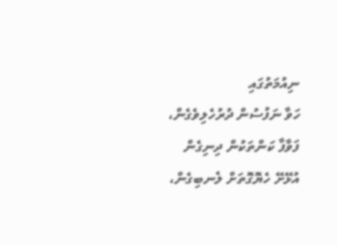ނިއުމަތުގައި
ހަވާ ނަފުސުން ދުރުހެލިވެގެން، ފަވާފާ ކަންތަކުން ދިނިގެން
އުޅޭށޭ ހެޔޮގޮތަށް ލެނބިގެން،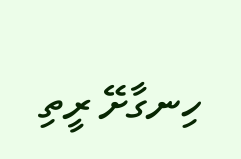ހިނގާށޭ ރީތި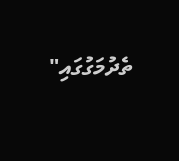ތެދުމަގުގައި"